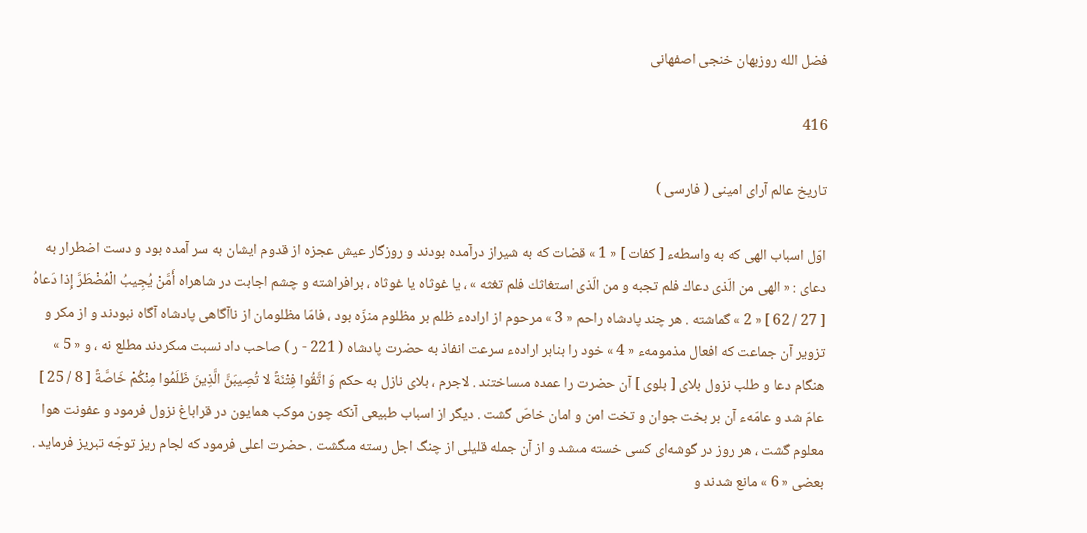فضل الله روزبهان خنجى اصفهانى

416

تاريخ عالم آراى امينى ( فارسى )

اوّل اسباب الهى كه به واسطهء [ كفات ] « 1 » قضات كه به شيراز درآمده بودند و روزگار عيش عجزه از قدوم ايشان به سر آمده بود و دست اضطرار به دعاى : « الهى من الّذى دعاك فلم تجبه و من الّذى استغاثك فلم تغثه » ، يا غوثاه يا غوثاه ، برافراشته و چشم اجابت در شاهراه أَمَّنْ يُجِيبُ الْمُضْطَرَّ إِذا دَعاهُ [ 27 / 62 ] « 2 » گماشته . هر چند پادشاه راحم « 3 » مرحوم از ارادهء ظلم بر مظلوم منزّه بود ، فامّا مظلومان از ناآگاهى پادشاه آگاه نبودند و از مكر و تزوير آن جماعت كه افعال مذمومهء « 4 » خود را بنابر ارادهء سرعت انفاذ به حضرت پادشاه ( 221 - ر ) صاحب داد نسبت مىكردند مطلع نه ، و « 5 » هنگام دعا و طلب نزول بلاى [ بلوى ] آن حضرت را عمده مىساختند . لاجرم ، بلاى نازل به حكم وَ اتَّقُوا فِتْنَةً لا تُصِيبَنَّ الَّذِينَ ظَلَمُوا مِنْكُمْ خَاصَّةً [ 8 / 25 ] عامّ شد و عامّهء آن بر بخت جوان و تخت امن و امان خاصّ گشت . ديگر از اسباب طبيعى آنكه چون موكب همايون در قراباغ نزول فرمود و عفونت هوا معلوم گشت ، هر روز در گوشه‌اى كسى خسته مىشد و از آن جمله قليلى از چنگ اجل رسته مىگشت . حضرت اعلى فرمود كه لجام ريز توجّه تبريز فرمايد . بعضى « 6 » مانع شدند و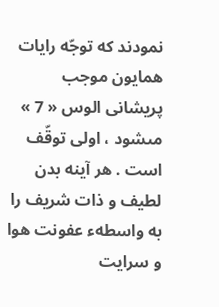نمودند كه توجّه رايات همايون موجب پريشانى الوس « 7 » مىشود ، اولى توقّف است . هر آينه بدن لطيف و ذات شريف را به واسطهء عفونت هوا و سرايت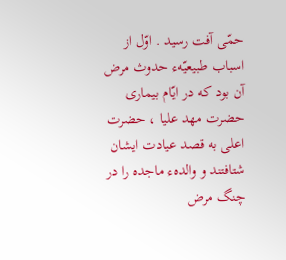حمّى آفت رسيد . اوّل از اسباب طبيعيّهء حدوث مرض آن بود كه در ايّام بيمارى حضرت مهد عليا ، حضرت اعلى به قصد عيادت ايشان شتافتند و والدهء ماجده را در چنگ مرض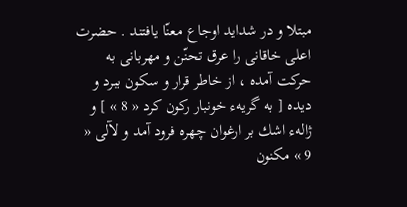مبتلا و در شدايد اوجاع معنّا يافتند . حضرت اعلى خاقانى را عرق تحنّن و مهربانى به حركت آمده ، از خاطر قرار و سكون ببرد و ديده [ به گريهء خونبار ركون كرد « 8 » ] و ژالهء اشك بر ارغوان چهره فرود آمد و لآلى « 9 » مكنون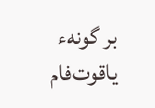بر گونهء ياقوت‌فام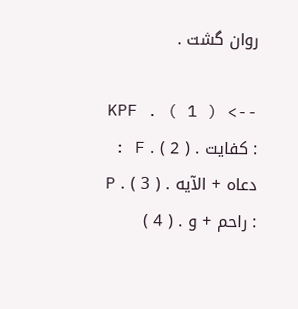روان گشت .

--> ( 1 ) . KPF : كفايت . ( 2 ) . F : دعاه + الآيه . ( 3 ) . P : راحم + و . ( 4 )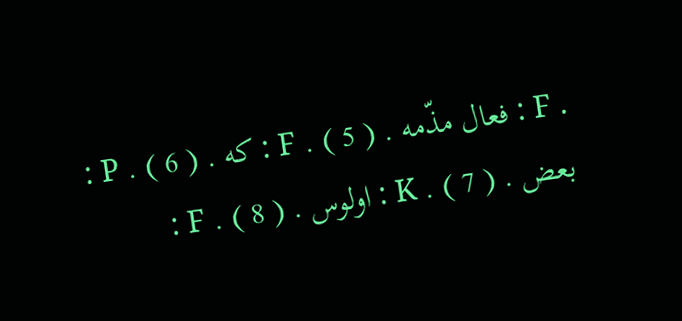. F : فعال مذّمه . ( 5 ) . F : كه . ( 6 ) . P : بعض . ( 7 ) . K : اولوس . ( 8 ) . F :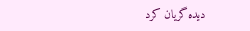ديده گريان كرد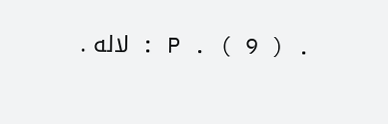. ( 9 ) . P : لاله .